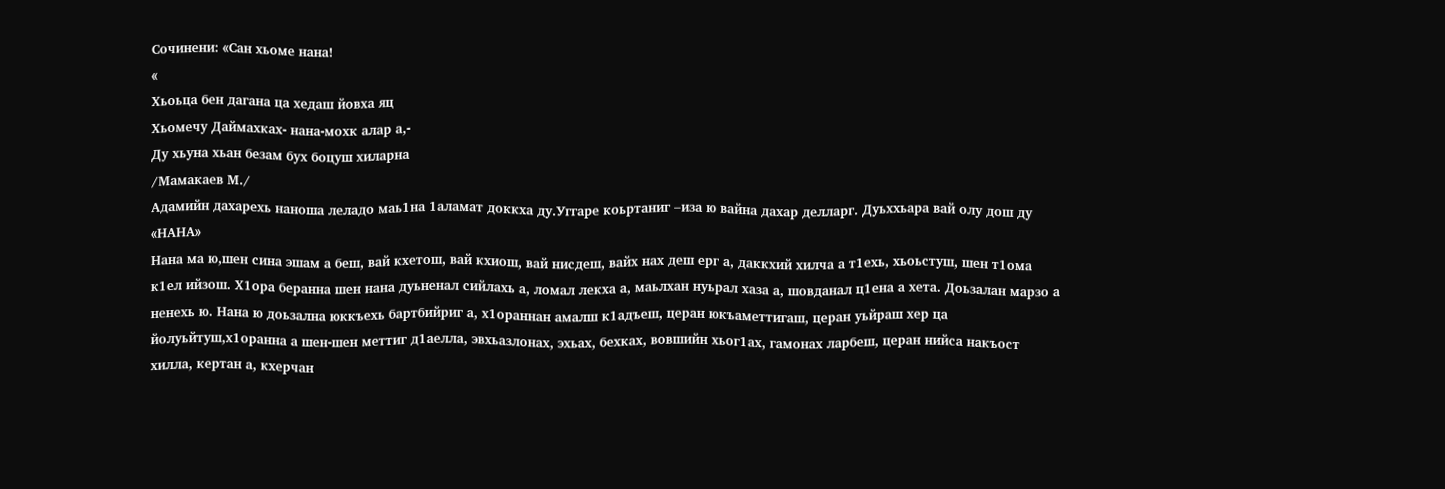Сочинени: «Сан хьоме нана!
«
Хьоьца бен дагана ца хедаш йовха яц
Хьомечу Даймахках- нана-мохк алар а,-
Ду хьуна хьан безам бух боцуш хиларна
/Мамакаев М./
Адамийн дахарехь наноша леладо маь1на 1аламат доккха ду.Уггаре коьртаниг –иза ю вайна дахар делларг. Дуьххьара вай олу дош ду «НАНА»
Нана ма ю,шен сина эшам а беш, вай кхетош, вай кхиош, вай нисдеш, вайх нах деш ерг а, даккхий хилча а т1ехь, хьоьстуш, шен т1ома к1ел ийзош. Х1ора беранна шен нана дуьненал сийлахь а, ломал лекха а, маьлхан нуьрал хаза а, шовданал ц1ена а хета. Доьзалан марзо а ненехь ю. Нана ю доьзална юккъехь бартбийриг а, х1ораннан амалш к1адъеш, церан юкъаметтигаш, церан уьйраш хер ца йолуьйтуш,х1оранна а шен-шен меттиг д1аелла, эвхьазлонах, эхьах, бехках, вовшийн хьог1ах, гамонах ларбеш, церан нийса накъост хилла, кертан а, кхерчан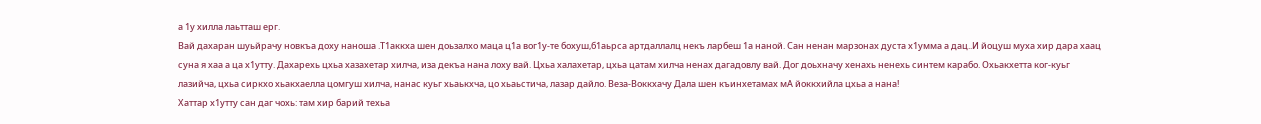а 1у хилла лаьтташ ерг.
Вай дахаран шуьйрачу новкъа доху наноша .Т1аккха шен доьзалхо маца ц1а вог1у-те бохуш,б1аьрса артдаллалц некъ ларбеш 1а наной. Сан ненан марзонах дуста х1умма а дац..И йоцуш муха хир дара хаац суна я хаа а ца х1утту. Дахарехь цхьа хазахетар хилча, иза декъа нана лоху вай. Цхьа халахетар, цхьа цатам хилча ненах дагадовлу вай. Дог доьхначу хенахь ненехь синтем карабо. Охьакхетта ког-куьг лазийча, цхьа сиркхо хьакхаелла цомгуш хилча, нанас куьг хьаькхча, цо хьаьстича, лазар дайло. Веза-Воккхачу Дала шен къинхетамах мА йоккхийла цхьа а нана!
Хаттар х1утту сан даг чохь: там хир барий техьа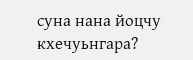суна нана йоцчу кхечуьнгара?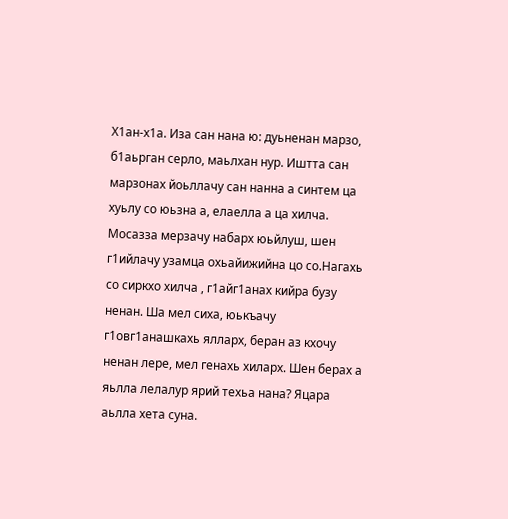Х1ан-х1а. Иза сан нана ю: дуьненан марзо, б1аьрган серло, маьлхан нур. Иштта сан марзонах йоьллачу сан нанна а синтем ца хуьлу со юьзна а, елаелла а ца хилча. Мосазза мерзачу набарх юьйлуш, шен г1ийлачу узамца охьайижийна цо со.Нагахь со сиркхо хилча , г1айг1анах кийра бузу ненан. Ша мел сиха, юькъачу г1овг1анашкахь ялларх, беран аз кхочу ненан лере, мел генахь хиларх. Шен берах а яьлла лелалур ярий техьа нана? Яцара аьлла хета суна.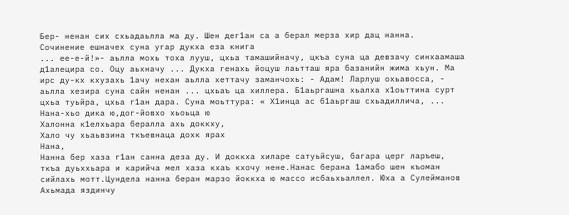Бер- ненан сих схьадаьлла ма ду. Шен дег1ан са а берал мерза хир дац нанна.
Сочинение ешначех суна угар дукха еза книга
... ее-е-й!»- аьлла мохь тоха лууш, цхьа тамашийначу, цкъа суна ца девзачу синхаамаша д1алецира со. Оцу аьхначу ... Дукха генахь йоцуш лаьтташ яра базанийн жима хьун. Ма ирс ду-кх кхузахь 1ачу нехан аьлла хеттачу заманчохь: - Адам! Ларлуш охьавосса, - аьлла хезира суна сайн ненан ... цхьаъ ца хиллера. Б1аьргашна хьалха х1оьттина сурт цхьа туьйра, цхьа г1ан дара. Суна моьттура: « Х1инца ас б1аьргаш схьадиллича, ...
Нана-хьо дика ю,дог-йовхо хьоьца ю
Халонна к1елхьара бералла ахь доккху,
Хало чу хьаьвзина ткъевнаца дохк ярах
Нана,
Нанна бер хаза г1ан санна деза ду. И доккха хиларе сатуьйсуш, багара церг ларъеш, ткъа дуьххьара и карийча мел хаза кхаъ кхочу нене.Нанас берана 1амабо шен къоман сийлахь мотт.Цундела нанна беран марзо йоккха ю массо исбаьхьаллел. Юха а Сулейманов Ахьмада яздинчу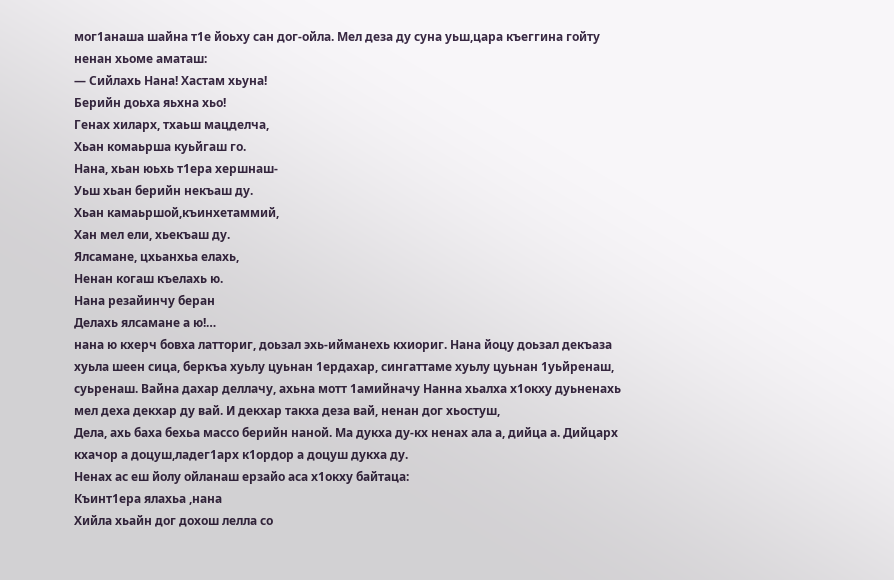мог1анаша шайна т1е йоьху сан дог-ойла. Мел деза ду суна уьш,цара къеггина гойту ненан хьоме аматаш:
— Сийлахь Нана! Хастам хьуна!
Берийн доьха яьхна хьо!
Генах хиларх, тхаьш мацделча,
Хьан комаьрша куьйгаш го.
Нана, хьан юьхь т1ера хершнаш-
Уьш хьан берийн некъаш ду.
Хьан камаьршой,къинхетаммий,
Хан мел ели, хьекъаш ду.
Ялсамане, цхьанхьа елахь,
Ненан когаш къелахь ю.
Нана резайинчу беран
Делахь ялсамане а ю!…
нана ю кхерч бовха латториг, доьзал эхь-ийманехь кхиориг. Нана йоцу доьзал декъаза хуьла шеен сица, беркъа хуьлу цуьнан 1ердахар, сингаттаме хуьлу цуьнан 1уьйренаш, суьренаш. Вайна дахар деллачу, ахьна мотт 1амийначу Нанна хьалха х1окху дуьненахь мел деха декхар ду вай. И декхар такха деза вай, ненан дог хьостуш,
Дела, ахь баха бехьа массо берийн наной. Ма дукха ду-кх ненах ала а, дийца а. Дийцарх кхачор а доцуш,ладег1арх к1ордор а доцуш дукха ду.
Ненах ас еш йолу ойланаш ерзайо аса х1окху байтаца:
Къинт1ера ялахьа ,нана
Хийла хьайн дог дохош лелла со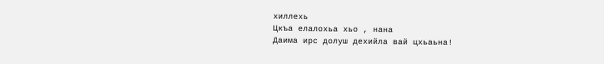хиллехь
Цкъа елалохьа хьо , нана
Даима ирс долуш дехийла вай цхьаьна!